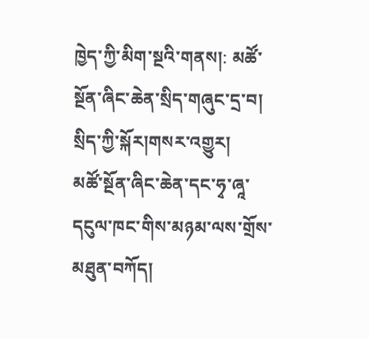ཁྱེད་ཀྱི་མིག་སྔའི་གནས།: མཚོ་སྔོན་ཞིང་ཆེན་སྲིད་གཞུང་དྲ་བ། སྲིད་ཀྱི་སྐོར།གསར་འགྱུར།
མཚོ་སྔོན་ཞིང་ཆེན་དང་ཧྭ་ཞཱ་དངུལ་ཁང་གིས་མཉམ་ལས་གྲོས་མཐུན་བཀོད།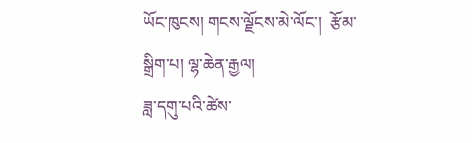ཡོང་ཁུངས། གངས་ལྗོངས་མེ་ལོང་།  རྩོམ་སྒྲིག་པ། ལྷ་ཆེན་རྒྱལ།
ཟླ་དགུ་པའི་ཚེས་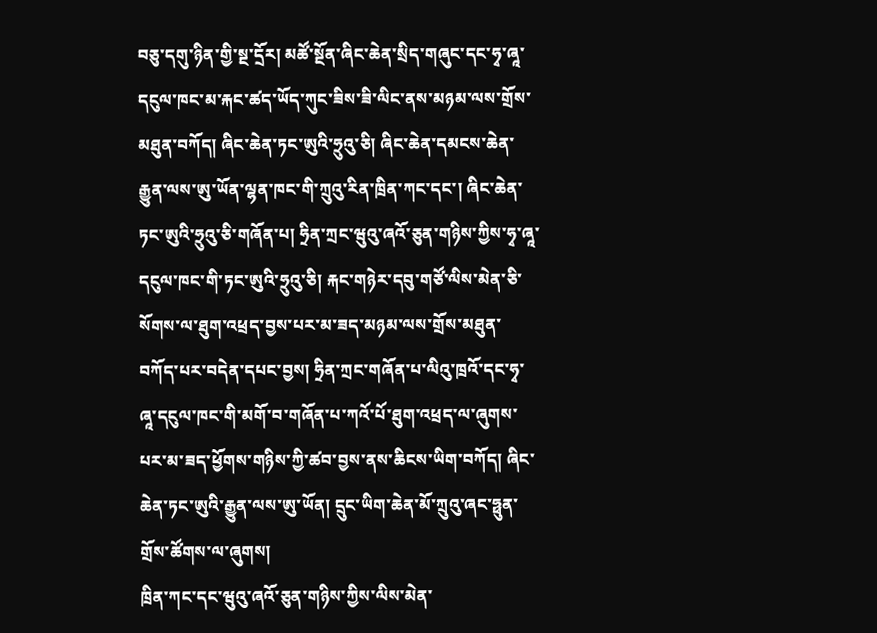བཅུ་དགུ་ཉིན་གྱི་སྔ་དྲོར། མཚོ་སྔོན་ཞིང་ཆེན་སྲིད་གཞུང་དང་ཧྭ་ཞཱ་དངུལ་ཁང་མ་རྐང་ཚད་ཡོད་ཀུང་ཟིས་ཟི་ལིང་ནས་མཉམ་ལས་གྲོས་མཐུན་བཀོད། ཞིང་ཆེན་ཏང་ཨུའི་ཧྲུའུ་ཅི། ཞིང་ཆེན་དམངས་ཆེན་རྒྱུན་ལས་ཨུ་ཡོན་ལྷན་ཁང་གི་ཀྲུའུ་རིན་ཁྲིན་ཀང་དང་། ཞིང་ཆེན་ཏང་ཨུའི་ཧྲུའུ་ཅི་གཞོན་པ། ཧྲིན་ཀྲང་ཝུའུ་ཞའོ་ཅུན་གཉིས་ཀྱིས་ཧྭ་ཞཱ་དངུལ་ཁང་གི་ཏང་ཨུའི་ཧྲུའུ་ཅི། རྐང་གཉེར་དབུ་གཙོ་ལིས་མེན་ཅི་སོགས་ལ་ཐུག་འཕྲད་བྱས་པར་མ་ཟད་མཉམ་ལས་གྲོས་མཐུན་བཀོད་པར་བདེན་དཔང་བྱས། ཧྲིན་ཀྲང་གཞོན་པ་ལིའུ་ཁྲའོ་དང་ཧྭ་ཞཱ་དངུལ་ཁང་གི་མགོ་བ་གཞོན་པ་ཀའོ་པོ་ཐུག་འཕྲད་ལ་ཞུགས་པར་མ་ཟད་ཕྱོགས་གཉིས་ཀྱི་ཚབ་བྱས་ནས་ཆིངས་ཡིག་བཀོད། ཞིང་ཆེན་ཏང་ཨུའི་རྒྱུན་ལས་ཨུ་ཡོན། དྲུང་ཡིག་ཆེན་མོ་ཀྲུའུ་ཞང་ཧྥུན་གྲོས་ཚོགས་ལ་ཞུགས།
ཁྲིན་ཀང་དང་ཝུའུ་ཞའོ་ཅུན་གཉིས་ཀྱིས་ལིས་མེན་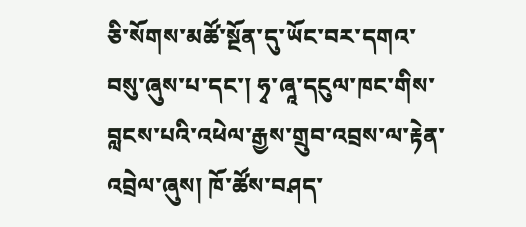ཅི་སོགས་མཚོ་སྔོན་དུ་ཡོང་བར་དགའ་བསུ་ཞུས་པ་དང་། ཧྭ་ཞཱ་དངུལ་ཁང་གིས་བླངས་པའི་འཕེལ་རྒྱས་གྲུབ་འབྲས་ལ་རྟེན་འབྲེལ་ཞུས། ཁོ་ཚོས་བཤད་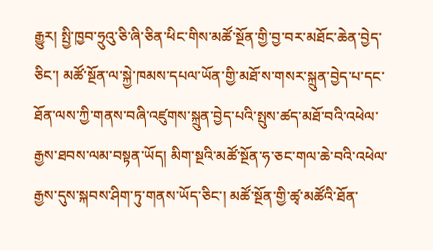རྒྱུར། སྤྱི་ཁྱབ་ཧྲུའུ་ཅི་ཞི་ཅིན་ཕིང་གིས་མཚོ་སྔོན་གྱི་བྱ་བར་མཐོང་ཆེན་བྱེད་ཅིང་། མཚོ་སྔོན་ལ་སྐྱེ་ཁམས་དཔལ་ཡོན་གྱི་མཐོ་ས་གསར་སྐྲུན་བྱེད་པ་དང་ཐོན་ལས་ཀྱི་གནས་བཞི་འཛུགས་སྐྲུན་བྱེད་པའི་སྤུས་ཚད་མཐོ་བའི་འཕེལ་རྒྱས་ཐབས་ལམ་བསྟན་ཡོད། མིག་སྔའི་མཚོ་སྔོན་ཧ་ཅང་གལ་ཆེ་བའི་འཕེལ་རྒྱས་དུས་སྐབས་ཤིག་ཏུ་གནས་ཡོད་ཅིང་། མཚོ་སྔོན་གྱི་ཚྭ་མཚོའི་ཐོན་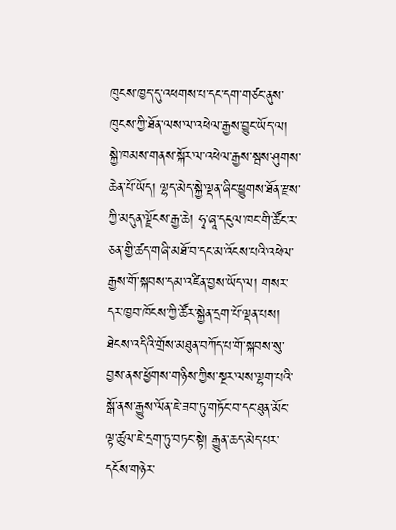ཁུངས་ཁྱད་དུ་འཕགས་པ་དང་དག་གཙང་ནུས་ཁུངས་ཀྱི་ཐོན་ལས་ལ་འཕེལ་རྒྱས་བྱུང་ཡོད་ལ། སྐྱེ་ཁམས་གནས་སྐོར་ལ་འཕེལ་རྒྱས་སྦས་ཤུགས་ཆེན་པོ་ཡོད། ལྷད་མེད་སྐྱེ་ལྡན་ཞིང་ཕྱུགས་ཐོན་རྫས་ཀྱི་མདུན་ལྗོངས་རྒྱ་ཆེ། ཧྭ་ཞཱ་དངུལ་ཁང་གི་ཚོང་ར་ཅན་གྱི་ཚད་གཞི་མཐོ་བ་དང་མ་འོངས་པའི་འཕེལ་རྒྱས་གོ་སྐབས་དམ་འཛིན་བྱས་ཡོད་ལ། གསར་དར་ཁྱབ་ཁོངས་ཀྱི་ཚོར་སྐྱེན་དྲག་པོ་ལྡན་པས། ཐེངས་འདིའི་གྲོས་མཐུན་བཀོད་པ་གོ་སྐབས་སུ་བྱས་ནས་ཕྱོགས་གཉིས་ཀྱིས་སྔར་ལས་ལྷག་པའི་སྒོ་ནས་རྒྱུས་ལོན་ཇེ་ཟབ་ཏུ་གཏོང་བ་དང་ཐུན་མོང་ལྟ་ཚུལ་ཇེ་དྲག་ཏུ་བཏང་སྟེ། རྒྱུན་ཆད་མེད་པར་དངོས་གཉེར་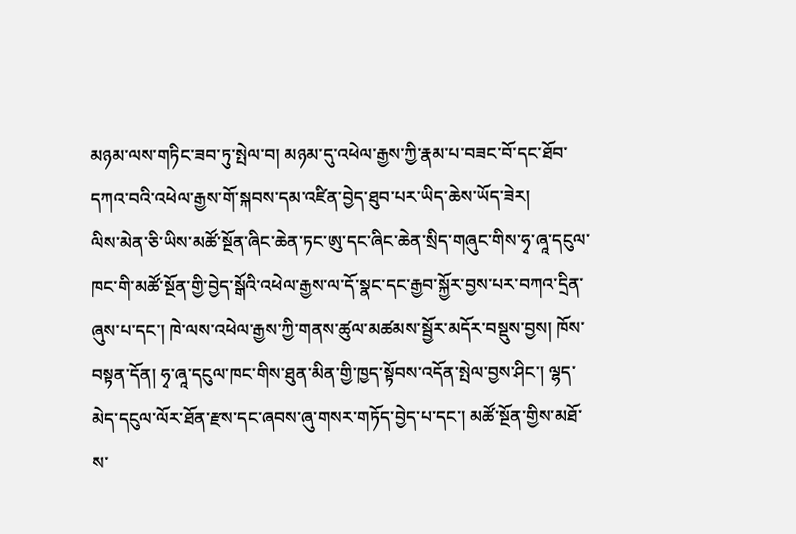མཉམ་ལས་གཏིང་ཟབ་ཏུ་སྤེལ་བ། མཉམ་དུ་འཕེལ་རྒྱས་ཀྱི་རྣམ་པ་བཟང་བོ་དང་ཐོབ་དཀའ་བའི་འཕེལ་རྒྱས་གོ་སྐབས་དམ་འཛིན་བྱེད་ཐུབ་པར་ཡིད་ཆེས་ཡོད་ཟེར།
ལིས་མེན་ཅི་ཡིས་མཚོ་སྔོན་ཞིང་ཆེན་ཏང་ཨུ་དང་ཞིང་ཆེན་སྲིད་གཞུང་གིས་ཧྭ་ཞཱ་དངུལ་ཁང་གི་མཚོ་སྔོན་གྱི་བྱེད་སྒོའི་འཕེལ་རྒྱས་ལ་དོ་སྣང་དང་རྒྱབ་སྐྱོར་བྱས་པར་བཀའ་དྲིན་ཞུས་པ་དང་། ཁེ་ལས་འཕེལ་རྒྱས་ཀྱི་གནས་ཚུལ་མཚམས་སྦྱོར་མདོར་བསྡུས་བྱས། ཁོས་བསྟན་དོན། ཧྭ་ཞཱ་དངུལ་ཁང་གིས་ཐུན་མིན་གྱི་ཁྱད་སྟོབས་འདོན་སྤེལ་བྱས་ཤིང་། ལྷད་མེད་དངུལ་ལོར་ཐོན་རྫས་དང་ཞབས་ཞུ་གསར་གཏོད་བྱེད་པ་དང་། མཚོ་སྔོན་གྱིས་མཐོ་ས་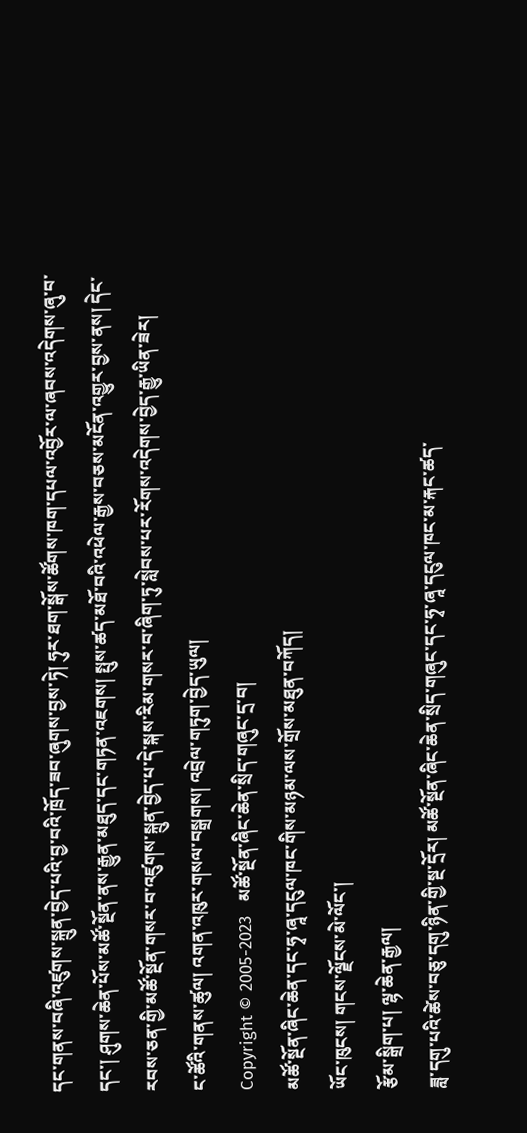དང་གནས་བཞི་འཛུགས་སྐྲུན་བྱེད་པའི་བྱ་བའི་ཁྲོད་ཟབ་ཞུགས་བྱས་ཏེ། ཧུར་ཐག་སྒོས་ཚོགས་ཁག་དཔལ་འབྱོར་ལ་ཞབས་འདེགས་ཞུ་བ་དང་། ཤུགས་ཆེན་པོས་མཚོ་སྔོན་ནས་རྒྱུན་མཐུད་དང་གཏན་འཇགས། སྤུས་ཚད་མཐོ་བའི་འཕེལ་རྒྱས་བཅས་མངོན་འགྱུར་བྱས་ནས། དེང་རབས་ཅན་གྱི་མཚོ་སྔོན་གསར་བ་འཛུགས་སྐྲུན་བྱེད་པ་དེ་སྐས་རིམ་གསར་བ་ཞིག་ཏུ་སླེབས་པར་རོགས་འདེགས་བྱེད་རྒྱུ་ཡིན་ཟེར།
ང་ཚོའི་གནས་ཚུལ། འགན་འཁུར་གསལ་བསྒྲགས། འབྲེལ་གཏུག་བྱེད་ཡུལ།
Copyright © 2005-2023   མཚོ་སྔོན་ཞིང་ཆེན་སྲིད་གཞུང་དྲ་བ།
མཚོ་སྔོན་ཞིང་ཆེན་དང་ཧྭ་ཞཱ་དངུལ་ཁང་གིས་མཉམ་ལས་གྲོས་མཐུན་བཀོད།
ཡོང་ཁུངས། གངས་ལྗོངས་མེ་ལོང་།
རྩོམ་སྒྲིག་པ། ལྷ་ཆེན་རྒྱལ།
ཟླ་དགུ་པའི་ཚེས་བཅུ་དགུ་ཉིན་གྱི་སྔ་དྲོར། མཚོ་སྔོན་ཞིང་ཆེན་སྲིད་གཞུང་དང་ཧྭ་ཞཱ་དངུལ་ཁང་མ་རྐང་ཚད་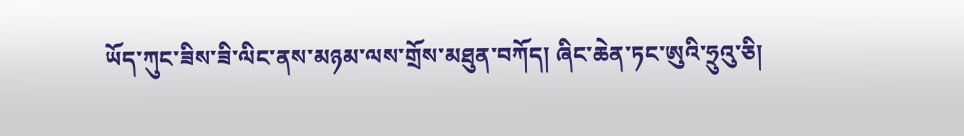ཡོད་ཀུང་ཟིས་ཟི་ལིང་ནས་མཉམ་ལས་གྲོས་མཐུན་བཀོད། ཞིང་ཆེན་ཏང་ཨུའི་ཧྲུའུ་ཅི།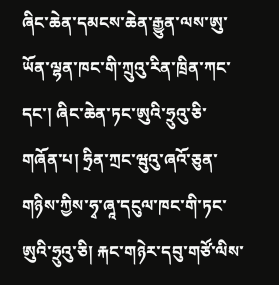ཞིང་ཆེན་དམངས་ཆེན་རྒྱུན་ལས་ཨུ་ཡོན་ལྷན་ཁང་གི་ཀྲུའུ་རིན་ཁྲིན་ཀང་དང་། ཞིང་ཆེན་ཏང་ཨུའི་ཧྲུའུ་ཅི་གཞོན་པ། ཧྲིན་ཀྲང་ཝུའུ་ཞའོ་ཅུན་གཉིས་ཀྱིས་ཧྭ་ཞཱ་དངུལ་ཁང་གི་ཏང་ཨུའི་ཧྲུའུ་ཅི། རྐང་གཉེར་དབུ་གཙོ་ལིས་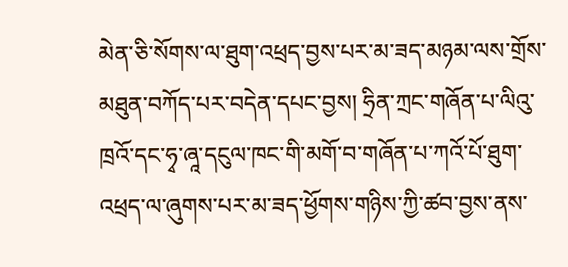མེན་ཅི་སོགས་ལ་ཐུག་འཕྲད་བྱས་པར་མ་ཟད་མཉམ་ལས་གྲོས་མཐུན་བཀོད་པར་བདེན་དཔང་བྱས། ཧྲིན་ཀྲང་གཞོན་པ་ལིའུ་ཁྲའོ་དང་ཧྭ་ཞཱ་དངུལ་ཁང་གི་མགོ་བ་གཞོན་པ་ཀའོ་པོ་ཐུག་འཕྲད་ལ་ཞུགས་པར་མ་ཟད་ཕྱོགས་གཉིས་ཀྱི་ཚབ་བྱས་ནས་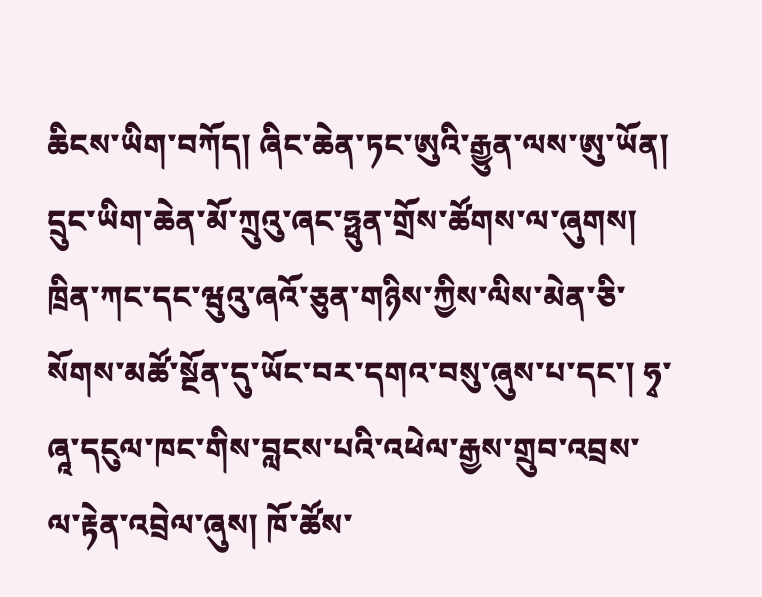ཆིངས་ཡིག་བཀོད། ཞིང་ཆེན་ཏང་ཨུའི་རྒྱུན་ལས་ཨུ་ཡོན། དྲུང་ཡིག་ཆེན་མོ་ཀྲུའུ་ཞང་ཧྥུན་གྲོས་ཚོགས་ལ་ཞུགས།
ཁྲིན་ཀང་དང་ཝུའུ་ཞའོ་ཅུན་གཉིས་ཀྱིས་ལིས་མེན་ཅི་སོགས་མཚོ་སྔོན་དུ་ཡོང་བར་དགའ་བསུ་ཞུས་པ་དང་། ཧྭ་ཞཱ་དངུལ་ཁང་གིས་བླངས་པའི་འཕེལ་རྒྱས་གྲུབ་འབྲས་ལ་རྟེན་འབྲེལ་ཞུས། ཁོ་ཚོས་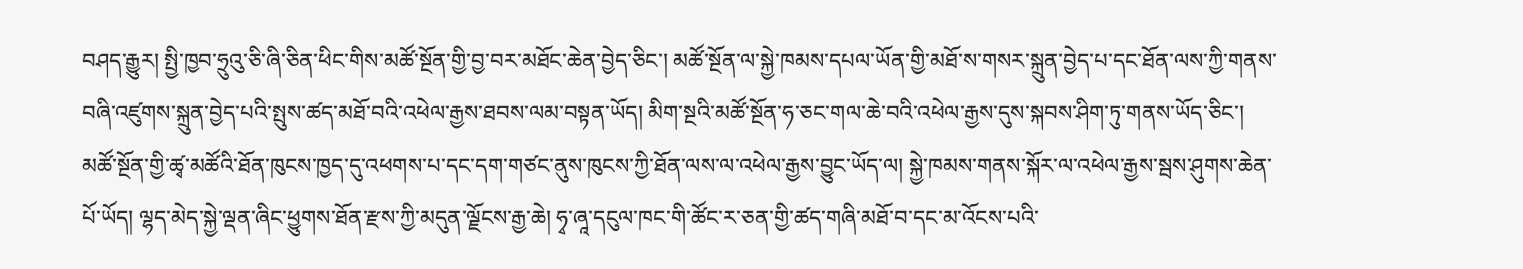བཤད་རྒྱུར། སྤྱི་ཁྱབ་ཧྲུའུ་ཅི་ཞི་ཅིན་ཕིང་གིས་མཚོ་སྔོན་གྱི་བྱ་བར་མཐོང་ཆེན་བྱེད་ཅིང་། མཚོ་སྔོན་ལ་སྐྱེ་ཁམས་དཔལ་ཡོན་གྱི་མཐོ་ས་གསར་སྐྲུན་བྱེད་པ་དང་ཐོན་ལས་ཀྱི་གནས་བཞི་འཛུགས་སྐྲུན་བྱེད་པའི་སྤུས་ཚད་མཐོ་བའི་འཕེལ་རྒྱས་ཐབས་ལམ་བསྟན་ཡོད། མིག་སྔའི་མཚོ་སྔོན་ཧ་ཅང་གལ་ཆེ་བའི་འཕེལ་རྒྱས་དུས་སྐབས་ཤིག་ཏུ་གནས་ཡོད་ཅིང་། མཚོ་སྔོན་གྱི་ཚྭ་མཚོའི་ཐོན་ཁུངས་ཁྱད་དུ་འཕགས་པ་དང་དག་གཙང་ནུས་ཁུངས་ཀྱི་ཐོན་ལས་ལ་འཕེལ་རྒྱས་བྱུང་ཡོད་ལ། སྐྱེ་ཁམས་གནས་སྐོར་ལ་འཕེལ་རྒྱས་སྦས་ཤུགས་ཆེན་པོ་ཡོད། ལྷད་མེད་སྐྱེ་ལྡན་ཞིང་ཕྱུགས་ཐོན་རྫས་ཀྱི་མདུན་ལྗོངས་རྒྱ་ཆེ། ཧྭ་ཞཱ་དངུལ་ཁང་གི་ཚོང་ར་ཅན་གྱི་ཚད་གཞི་མཐོ་བ་དང་མ་འོངས་པའི་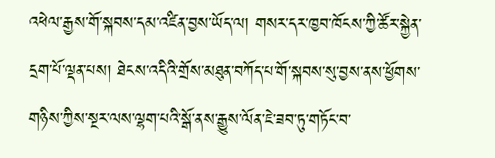འཕེལ་རྒྱས་གོ་སྐབས་དམ་འཛིན་བྱས་ཡོད་ལ། གསར་དར་ཁྱབ་ཁོངས་ཀྱི་ཚོར་སྐྱེན་དྲག་པོ་ལྡན་པས། ཐེངས་འདིའི་གྲོས་མཐུན་བཀོད་པ་གོ་སྐབས་སུ་བྱས་ནས་ཕྱོགས་གཉིས་ཀྱིས་སྔར་ལས་ལྷག་པའི་སྒོ་ནས་རྒྱུས་ལོན་ཇེ་ཟབ་ཏུ་གཏོང་བ་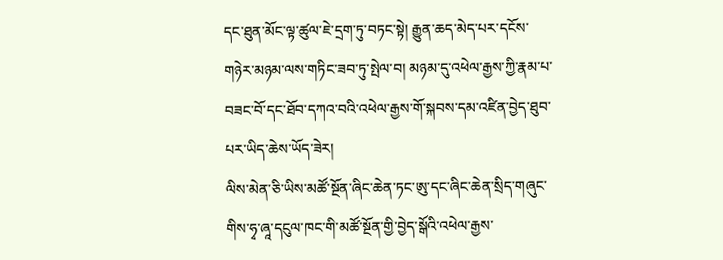དང་ཐུན་མོང་ལྟ་ཚུལ་ཇེ་དྲག་ཏུ་བཏང་སྟེ། རྒྱུན་ཆད་མེད་པར་དངོས་གཉེར་མཉམ་ལས་གཏིང་ཟབ་ཏུ་སྤེལ་བ། མཉམ་དུ་འཕེལ་རྒྱས་ཀྱི་རྣམ་པ་བཟང་བོ་དང་ཐོབ་དཀའ་བའི་འཕེལ་རྒྱས་གོ་སྐབས་དམ་འཛིན་བྱེད་ཐུབ་པར་ཡིད་ཆེས་ཡོད་ཟེར།
ལིས་མེན་ཅི་ཡིས་མཚོ་སྔོན་ཞིང་ཆེན་ཏང་ཨུ་དང་ཞིང་ཆེན་སྲིད་གཞུང་གིས་ཧྭ་ཞཱ་དངུལ་ཁང་གི་མཚོ་སྔོན་གྱི་བྱེད་སྒོའི་འཕེལ་རྒྱས་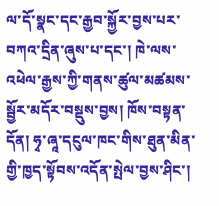ལ་དོ་སྣང་དང་རྒྱབ་སྐྱོར་བྱས་པར་བཀའ་དྲིན་ཞུས་པ་དང་། ཁེ་ལས་འཕེལ་རྒྱས་ཀྱི་གནས་ཚུལ་མཚམས་སྦྱོར་མདོར་བསྡུས་བྱས། ཁོས་བསྟན་དོན། ཧྭ་ཞཱ་དངུལ་ཁང་གིས་ཐུན་མིན་གྱི་ཁྱད་སྟོབས་འདོན་སྤེལ་བྱས་ཤིང་།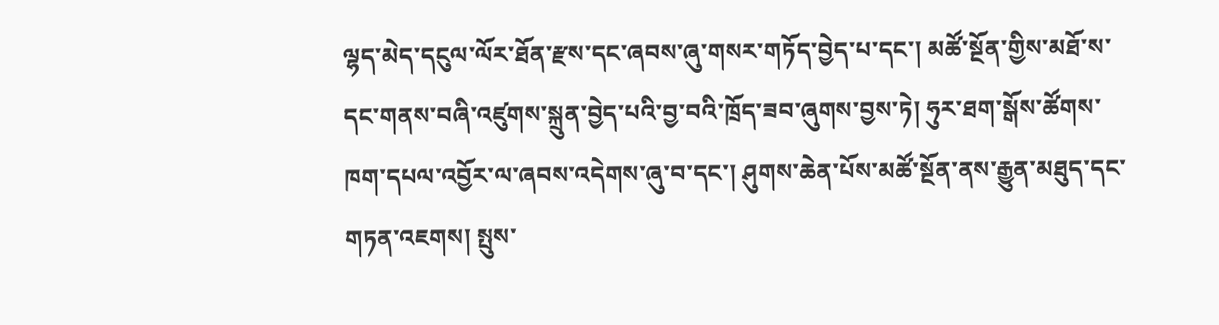ལྷད་མེད་དངུལ་ལོར་ཐོན་རྫས་དང་ཞབས་ཞུ་གསར་གཏོད་བྱེད་པ་དང་། མཚོ་སྔོན་གྱིས་མཐོ་ས་དང་གནས་བཞི་འཛུགས་སྐྲུན་བྱེད་པའི་བྱ་བའི་ཁྲོད་ཟབ་ཞུགས་བྱས་ཏེ། ཧུར་ཐག་སྒོས་ཚོགས་ཁག་དཔལ་འབྱོར་ལ་ཞབས་འདེགས་ཞུ་བ་དང་། ཤུགས་ཆེན་པོས་མཚོ་སྔོན་ནས་རྒྱུན་མཐུད་དང་གཏན་འཇགས། སྤུས་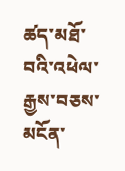ཚད་མཐོ་བའི་འཕེལ་རྒྱས་བཅས་མངོན་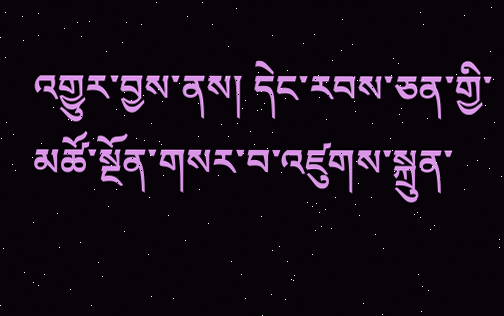འགྱུར་བྱས་ནས། དེང་རབས་ཅན་གྱི་མཚོ་སྔོན་གསར་བ་འཛུགས་སྐྲུན་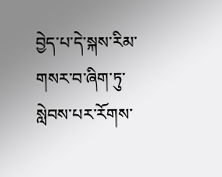བྱེད་པ་དེ་སྐས་རིམ་གསར་བ་ཞིག་ཏུ་སླེབས་པར་རོགས་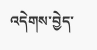འདེགས་བྱེད་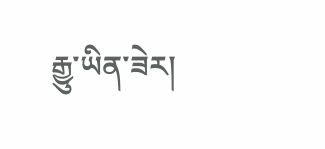རྒྱུ་ཡིན་ཟེར།